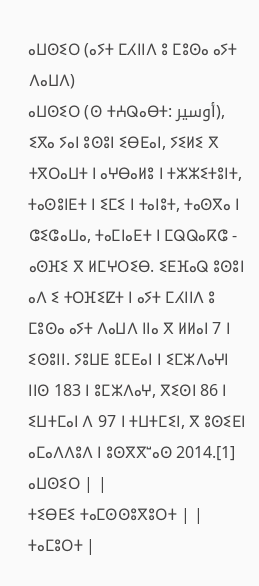ⴰⵡⵙⵉⵔ (ⴰⵢⵜ ⵎⵃⵏⵏⴷ ⵓ ⵎⵓⵙⴰ ⴰⵢⵜ ⴷⴰⵡⴷ)
ⴰⵡⵙⵉⵔ (ⵙ ⵜⵄⵕⴰⴱⵜ: أوسير), ⵉⴳⴰ ⵢⴰⵏ ⵓⵙⵓⵏ ⵉⴱⴹⴰⵏ, ⵢⵉⵍⵉ ⴳ ⵜⴳⵔⴰⵡⵜ ⵏ ⴰⵖⴱⴰⵍⵓ ⵏ ⵜⵣⵣⵉⵜⵓⵏⵜ, ⵜⴰⵙⵓⵏⴹⵜ ⵏ ⵉⵎⵉ ⵏ ⵜⴰⵏⵓⵜ, ⵜⴰⵙⴳⴰ ⵏ ⵛⵉⵛⴰⵡⴰ, ⵜⴰⵎⵏⴰⴹⵜ ⵏ ⵎⵕⵕⴰⴽⵛ - ⴰⵙⴼⵉ ⴳ ⵍⵎⵖⵔⵉⴱ. ⵉⴹⴼⴰⵕ ⵓⵙⵓⵏ ⴰⴷ ⵉ ⵜⵔⴼⵉⵇⵜ ⵏ ⴰⵢⵜ ⵎⵃⵏⵏⴷ ⵓ ⵎⵓⵙⴰ ⴰⵢⵜ ⴷⴰⵡⴷ ⵏⵏⴰ ⴳ ⵍⵍⴰⵏ 7 ⵏ ⵉⵙⵓⵏⵏ. ⵢⵓⵡⴹ ⵓⵎⴹⴰⵏ ⵏ ⵉⵎⵣⴷⴰⵖⵏ ⵏⵏⵙ 183 ⵏ ⵓⵎⵣⴷⴰⵖ, ⴳⵉⵙⵏ 86 ⵏ ⵉⵡⵜⵎⴰⵏ ⴷ 97 ⵏ ⵜⵡⵜⵎⵉⵏ, ⴳ ⵓⵙⵉⴹⵏ ⴰⵎⴰⴷⴷⵓⴷ ⵏ ⵓⵙⴳⴳⵯⴰⵙ 2014.[1]
ⴰⵡⵙⵉⵔ | |
ⵜⵉⴱⴹⵉ ⵜⴰⵎⵙⵙⵓⴳⵓⵔⵜ | |
ⵜⴰⵎⵓⵔⵜ |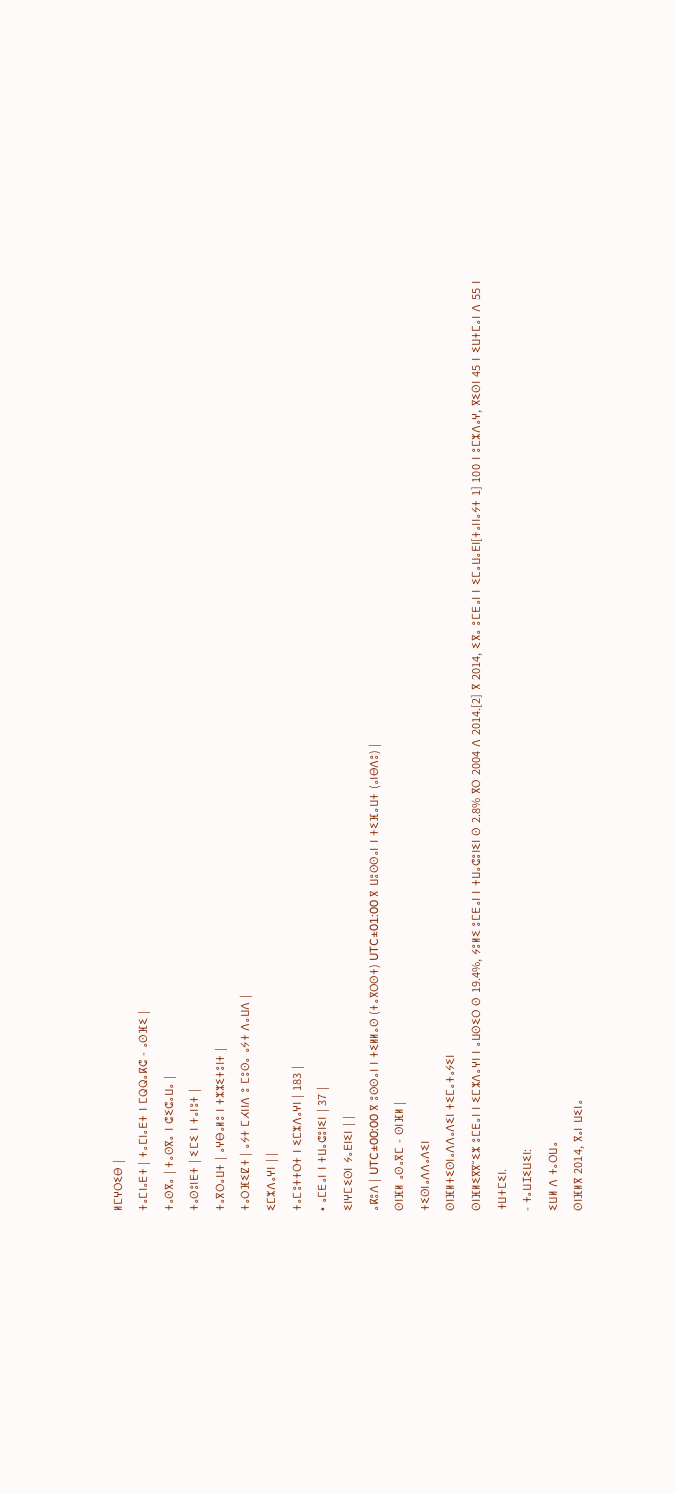ⵍⵎⵖⵔⵉⴱ |
ⵜⴰⵎⵏⴰⴹⵜ | ⵜⴰⵎⵏⴰⴹⵜ ⵏ ⵎⵕⵕⴰⴽⵛ - ⴰⵙⴼⵉ |
ⵜⴰⵙⴳⴰ | ⵜⴰⵙⴳⴰ ⵏ ⵛⵉⵛⴰⵡⴰ |
ⵜⴰⵙⵓⵏⴹⵜ | ⵉⵎⵉ ⵏ ⵜⴰⵏⵓⵜ |
ⵜⴰⴳⵔⴰⵡⵜ | ⴰⵖⴱⴰⵍⵓ ⵏ ⵜⵣⵣⵉⵜⵓⵏⵜ |
ⵜⴰⵔⴼⵉⵇⵜ | ⴰⵢⵜ ⵎⵃⵏⵏⴷ ⵓ ⵎⵓⵙⴰ ⴰⵢⵜ ⴷⴰⵡⴷ |
ⵉⵎⵣⴷⴰⵖⵏ | |
ⵜⴰⵎⵓⵜⵜⵔⵜ ⵏ ⵉⵎⵣⴷⴰⵖⵏ | 183 |
• ⴰⵎⴹⴰⵏ ⵏ ⵜⵡⴰⵛⵓⵏⵉⵏ | 37 |
ⵉⵏⵖⵎⵉⵙⵏ ⵢⴰⴹⵏⵉⵏ | |
ⴰⴽⵓⴷ | UTC±00:00 ⴳ ⵓⵙⵙⴰⵏ ⵏ ⵜⵉⵍⵍⴰⵙ (ⵜⴰⴳⵔⵙⵜ) UTC±01:00 ⴳ ⵡⵓⵙⵙⴰⵏ ⵏ ⵜⵉⴼⴰⵡⵜ (ⴰⵏⴱⴷⵓ) |
ⵙⵏⴼⵍ ⴰⵙⴰⴳⵎ - ⵙⵏⴼⵍ |
ⵜⵉⵙⵏⴰⴷⴷⴰⴷⵉⵏ
ⵙⵏⴼⵍⵜⵉⵙⵏⴰⴷⴷⴰⴷⵉⵏ ⵜⵉⵎⴰⵜⴰⵢⵉⵏ
ⵙⵏⴼⵍⵉⴳⴳⵯⵉⵣ ⵓⵎⴹⴰⵏ ⵏ ⵉⵎⵣⴷⴰⵖⵏ ⵏ ⴰⵡⵙⵉⵔ ⵙ 19.4%, ⵢⵓⵍⵉ ⵓⵎⴹⴰⵏ ⵏ ⵜⵡⴰⵛⵓⵏⵉⵏ ⵙ 2.8% ⴳⵔ 2004 ⴷ 2014.[2] ⴳ 2014, ⵉⴳⴰ ⵓⵎⴹⴰⵏ ⵏ ⵉⵎⴰⵡⴰⴹⵏ[ⵜⴰⵏⵏⴰⵢⵜ 1] 100 ⵏ ⵓⵎⵣⴷⴰⵖ, ⴳⵉⵙⵏ 45 ⵏ ⵉⵡⵜⵎⴰⵏ ⴷ 55 ⵏ ⵜⵡⵜⵎⵉⵏ.
- ⵜⴰⵡⵊⵉⵡⵉⵏ:
ⵉⵡⵍ ⴷ ⵜⴰⵔⵡⴰ
ⵙⵏⴼⵍⴳ 2014, ⴳⴰⵏ ⵡⵉⵏⴰ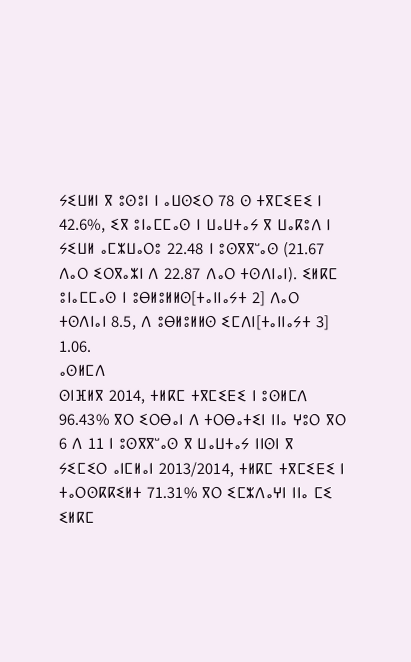ⵢⵉⵡⵍⵏ ⴳ ⵓⵙⵓⵏ ⵏ ⴰⵡⵙⵉⵔ 78 ⵙ ⵜⴳⵎⵉⴹⵉ ⵏ 42.6%, ⵉⴳ ⵓⵏⴰⵎⵎⴰⵙ ⵏ ⵡⴰⵡⵜⴰⵢ ⴳ ⵡⴰⴽⵓⴷ ⵏ ⵢⵉⵡⵍ ⴰⵎⵣⵡⴰⵔⵓ 22.48 ⵏ ⵓⵙⴳⴳⵯⴰⵙ (21.67 ⴷⴰⵔ ⵉⵔⴳⴰⵣⵏ ⴷ 22.87 ⴷⴰⵔ ⵜⵙⴷⵏⴰⵏ). ⵉⵍⴽⵎ ⵓⵏⴰⵎⵎⴰⵙ ⵏ ⵓⴱⵍⵓⵍⵍⵙ[ⵜⴰⵏⵏⴰⵢⵜ 2] ⴷⴰⵔ ⵜⵙⴷⵏⴰⵏ 8.5, ⴷ ⵓⴱⵍⵓⵍⵍⵙ ⵉⵎⴷⵏ[ⵜⴰⵏⵏⴰⵢⵜ 3] 1.06.
ⴰⵙⵍⵎⴷ
ⵙⵏⴼⵍⴳ 2014, ⵜⵍⴽⵎ ⵜⴳⵎⵉⴹⵉ ⵏ ⵓⵙⵍⵎⴷ 96.43% ⴳⵔ ⵉⵔⴱⴰⵏ ⴷ ⵜⵔⴱⴰⵜⵉⵏ ⵏⵏⴰ ⵖⵓⵔ ⴳⵔ 6 ⴷ 11 ⵏ ⵓⵙⴳⴳⵯⴰⵙ ⴳ ⵡⴰⵡⵜⴰⵢ ⵏⵏⵙⵏ ⴳ ⵢⵉⵎⵉⵔ ⴰⵏⵎⵍⴰⵏ 2013/2014, ⵜⵍⴽⵎ ⵜⴳⵎⵉⴹⵉ ⵏ ⵜⴰⵔⵙⴽⴽⵉⵍⵜ 71.31% ⴳⵔ ⵉⵎⵣⴷⴰⵖⵏ ⵏⵏⴰ ⵎⵉ ⵉⵍⴽⵎ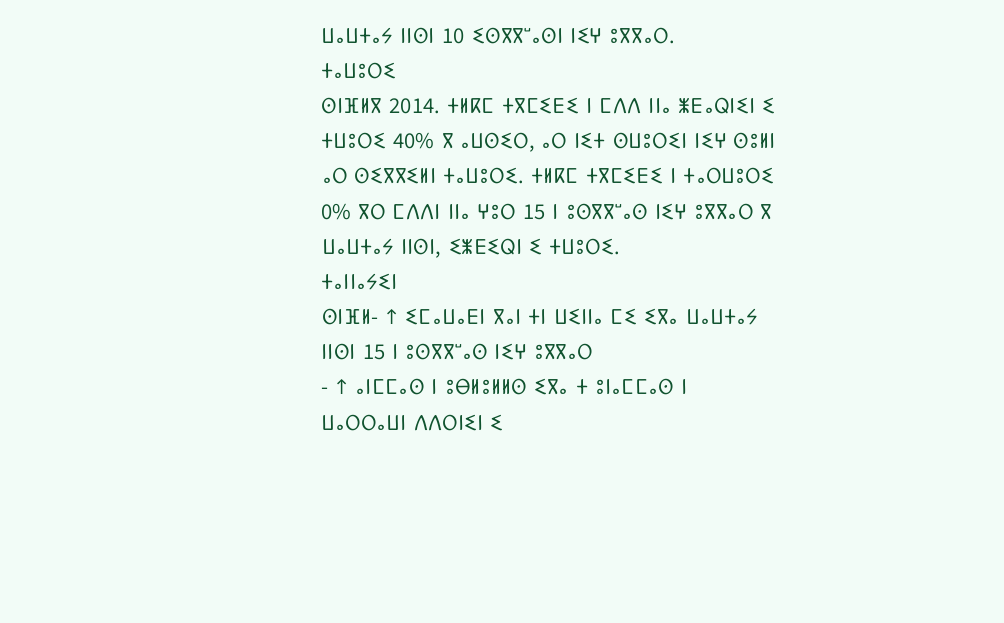ⵡⴰⵡⵜⴰⵢ ⵏⵏⵙⵏ 10 ⵉⵙⴳⴳⵯⴰⵙⵏ ⵏⵉⵖ ⵓⴳⴳⴰⵔ.
ⵜⴰⵡⵓⵔⵉ
ⵙⵏⴼⵍⴳ 2014. ⵜⵍⴽⵎ ⵜⴳⵎⵉⴹⵉ ⵏ ⵎⴷⴷ ⵏⵏⴰ ⵥⴹⴰⵕⵏⵉⵏ ⵉ ⵜⵡⵓⵔⵉ 40% ⴳ ⴰⵡⵙⵉⵔ, ⴰⵔ ⵏⵉⵜ ⵙⵡⵓⵔⵉⵏ ⵏⵉⵖ ⵙⵓⵍⵏ ⴰⵔ ⵙⵉⴳⴳⵉⵍⵏ ⵜⴰⵡⵓⵔⵉ. ⵜⵍⴽⵎ ⵜⴳⵎⵉⴹⵉ ⵏ ⵜⴰⵔⵡⵓⵔⵉ 0% ⴳⵔ ⵎⴷⴷⵏ ⵏⵏⴰ ⵖⵓⵔ 15 ⵏ ⵓⵙⴳⴳⵯⴰⵙ ⵏⵉⵖ ⵓⴳⴳⴰⵔ ⴳ ⵡⴰⵡⵜⴰⵢ ⵏⵏⵙⵏ, ⵉⵥⴹⵉⵕⵏ ⵉ ⵜⵡⵓⵔⵉ.
ⵜⴰⵏⵏⴰⵢⵉⵏ
ⵙⵏⴼⵍ- ↑ ⵉⵎⴰⵡⴰⴹⵏ ⴳⴰⵏ ⵜⵏ ⵡⵉⵏⵏⴰ ⵎⵉ ⵉⴳⴰ ⵡⴰⵡⵜⴰⵢ ⵏⵏⵙⵏ 15 ⵏ ⵓⵙⴳⴳⵯⴰⵙ ⵏⵉⵖ ⵓⴳⴳⴰⵔ
- ↑ ⴰⵏⵎⵎⴰⵙ ⵏ ⵓⴱⵍⵓⵍⵍⵙ ⵉⴳⴰ ⵜ ⵓⵏⴰⵎⵎⴰⵙ ⵏ ⵡⴰⵔⵔⴰⵡⵏ ⴷⴷⵔⵏⵉⵏ ⵉ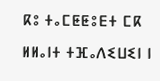ⴽⵓ ⵜⴰⵎⵟⵟⵓⴹⵜ ⵎⴽ ⵍⵍⴰⵏⵜ ⵜⴼⴰⴷⵉⵡⵉⵏ ⵏ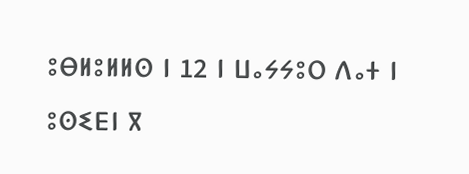ⵓⴱⵍⵓⵍⵍⵙ ⵏ 12 ⵏ ⵡⴰⵢⵢⵓⵔ ⴷⴰⵜ ⵏ ⵓⵙⵉⴹⵏ ⴳ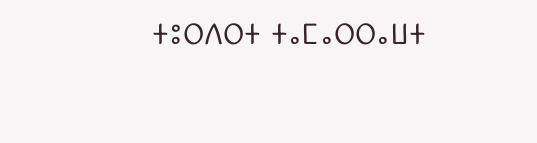ⵜⵓⵔⴷⵔⵜ ⵜⴰⵎⴰⵔⵔⴰⵡⵜ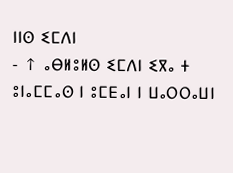ⵏⵏⵙ ⵉⵎⴷⵏ
- ↑ ⴰⴱⵍⵓⵍⵙ ⵉⵎⴷⵏ ⵉⴳⴰ ⵜ ⵓⵏⴰⵎⵎⴰⵙ ⵏ ⵓⵎⴹⴰⵏ ⵏ ⵡⴰⵔⵔⴰⵡⵏ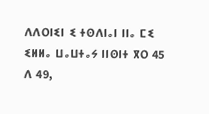ⴷⴷⵔⵏⵉⵏ ⵉ ⵜⵙⴷⵏⴰⵏ ⵏⵏⴰ ⵎⵉ ⵉⵍⵍⴰ ⵡⴰⵡⵜⴰⵢ ⵏⵏⵙⵏⵜ ⴳⵔ 45 ⴷ 49,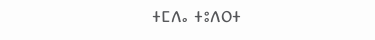ⵜⵎⴷⴰ ⵜⵓⴷⵔⵜ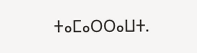ⵜⴰⵎⴰⵔⵔⴰⵡⵜ.